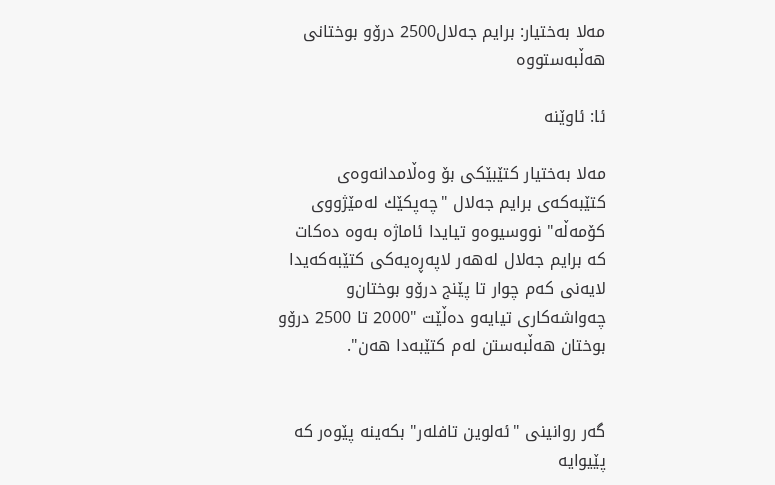مه‌لا به‌ختیار: برایم جه‌لال2500 درۆو بوختانی‌ هه‌ڵبه‌ستووه‌

ئا: ئاوێنه‌

مه‌لا به‌ختیار كتێبێكی‌ بۆ وه‌ڵامدانه‌وه‌ی‌ كتێبه‌كه‌ی‌ برایم جه‌لال "چه‌پكێك له‌مێژووی‌ كۆمه‌ڵه‌" نووسیوه‌و تیایدا ئاماژه‌ به‌وه‌ ده‌كات كه‌ برایم جه‌لال له‌هه‌ر لاپه‌ڕه‌یه‌كی‌ كتێبه‌كه‌یدا لایه‌نی‌ كه‌م چوار تا پێنج درۆو بوختان‌و چه‌واشه‌كاری‌ تیایه‌‌و ده‌ڵێت "2000 تا 2500 درۆو بوختان هه‌ڵبه‌ستن له‌م كتێبه‌دا هه‌ن".


گه‌ر روانینی‌ "ئه‌لوین تافله‌ر" بكه‌ینه‌ پێوه‌ر كه‌ پێیوایه‌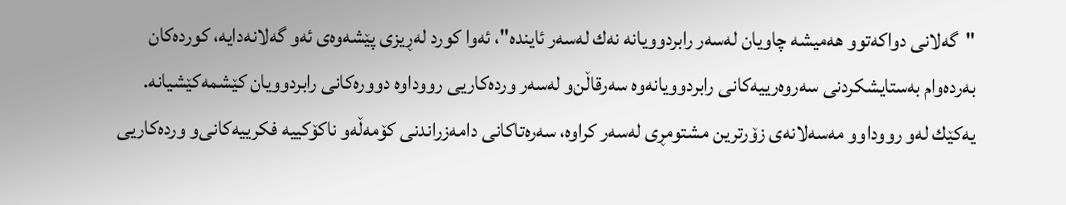"گه‌لانی‌ دواكه‌توو هه‌میشه‌ چاویان له‌سه‌ر رابردوویانه‌ نه‌ك له‌سه‌ر ئاینده‌"، ئه‌وا كورد له‌ڕیزی‌ پێشه‌وه‌ی‌ ئه‌و گه‌لانه‌دایه‌، كورده‌كان به‌رده‌وام به‌ستایشكردنی‌ سه‌روه‌رییه‌كانی‌ رابردوویانه‌وه‌ سه‌رقاڵن‌و له‌سه‌ر ورده‌كاریی‌ رووداوه‌ دووره‌كانی‌ رابردوویان كێشمه‌كێشیانه‌.
یه‌كێك له‌و رووداوو مه‌سه‌لانه‌ی‌ زۆرترین مشتومڕی‌ له‌سه‌ر كراوه‌، سه‌ره‌تاكانی‌ دامه‌زراندنی‌ كۆمه‌ڵه‌و ناكۆكییه‌ فكرییه‌كانی‌‌و ورده‌كاریی‌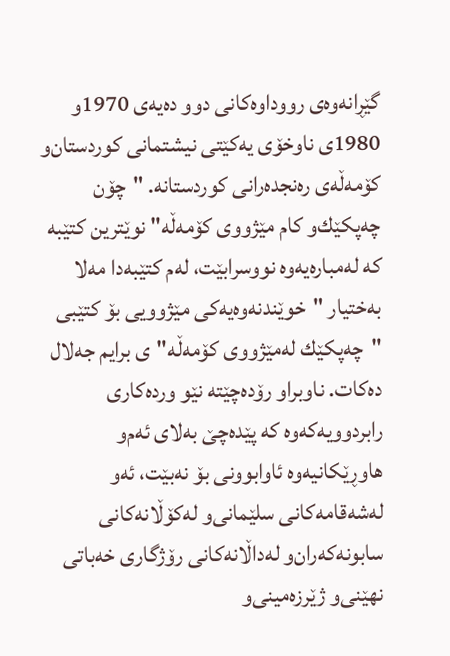گێڕانه‌وه‌ی‌ رووداوه‌كانی‌ دوو ده‌یه‌ی‌ 1970و 1980ی‌ ناوخۆی‌ یه‌كێتی‌ نیشتمانی‌ كوردستان‌و كۆمه‌ڵه‌ی‌ ره‌نجده‌رانی‌ كوردستانه‌. "چۆن چه‌پكێك‌و كام مێژووی‌ كۆمه‌ڵه‌" نوێترین كتێبه‌ كه‌ له‌مباره‌یه‌وه‌ نووسرابێت، له‌م كتێبه‌دا مه‌لا به‌ختیار "خوێندنه‌وه‌یه‌كی‌ مێژوویی‌ بۆ كتێبی‌ "چه‌پكێك له‌مێژووی‌ كۆمه‌ڵه‌"ی‌ برایم جه‌لال ده‌كات. ناوبراو رۆده‌چێته‌ نێو ورده‌كاری‌ رابردوویه‌كه‌وه‌ كه‌ پێده‌چێ‌ به‌لای‌ ئه‌م‌و هاوڕێكانیه‌وه‌ ئاوابوونی‌ بۆ نه‌بێت، ئه‌و له‌شه‌قامه‌كانی‌ سلێمانی‌‌و له‌كۆڵانه‌كانی‌ سابونه‌كه‌ران‌و له‌داڵانه‌كانی‌ رۆژگاری‌ خه‌باتی‌ نهێنی‌‌و ژێرزه‌مینی‌و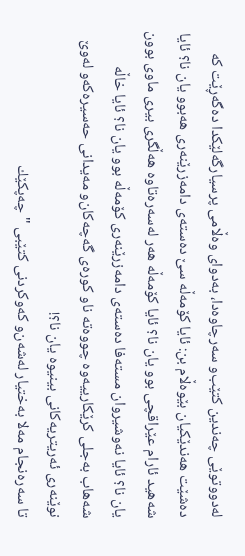له‌دووتوێی‌ چه‌ندین كتێب‌و سه‌رچاوه‌دا، به‌دوای‌ وه‌ڵامی‌ پرسیارگه‌لێكدا ده‌گه‌ڕێت كه‌ ده‌شێت هه‌ندێكیان بێوه‌ڵام بن: ئایا كۆمه‌ڵه‌ سێ‌ ده‌سته‌ی‌ دامه‌زرێنه‌ری‌ هه‌بوو یان نا؟ ئایا شه‌هید ئارام عێراقچی‌ بوو یان نا؟ ئایا كۆمه‌ڵه‌ هه‌ر له‌سه‌ره‌تاوه‌ هه‌ڵگری‌ بیری‌ ماوی‌ بوون یان نا؟ ئایا نه‌وشیروان مسته‌فا ده‌سته‌ی‌ دامه‌زرێنه‌ری‌ كۆمه‌ڵه‌ بوو یان نا؟ ئایا خاڵه‌ شه‌هاب به‌جلی‌ كرێكارییه‌وه‌ چووه‌ته‌ ناو كوره‌ی‌ گه‌چه‌كان‌و مه‌یدانی‌ حه‌سیره‌كه‌‌و له‌وێ‌ نوێنه‌ری‌ ئه‌ریتریه‌كانی‌ بینیوه‌ یان نا؟!
تا سه‌ره‌نجام مه‌لا به‌ختیار له‌شه‌ن‌و كه‌وكردنی‌ كتێبی‌ "چه‌پكێك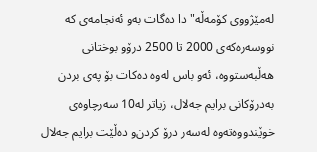له‌مێژووی‌ كۆمه‌ڵه‌"دا ده‌گات به‌و ئه‌نجامه‌ی‌ كه‌ نووسه‌ره‌كه‌ی‌ 2000 تا 2500 درۆو بوختانی‌ هه‌ڵبه‌ستووه‌، ئه‌و باس له‌وه‌ ده‌كات بۆ په‌ی‌ بردن به‌درۆكانی‌ برایم جه‌لال، زیاتر له‌10 سه‌رچاوه‌ی‌ خوێندووه‌ته‌وه‌ له‌سه‌ر درۆ كردن‌و ده‌ڵێت برایم جه‌لال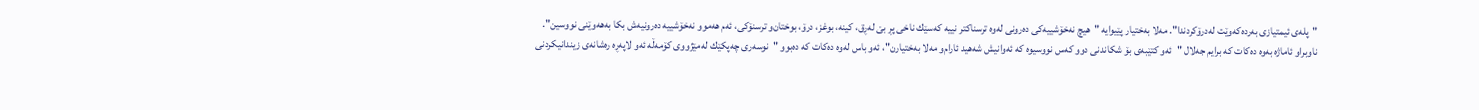"پله‌ی‌ ئیمتیازی‌ به‌رده‌كه‌وێت له‌درۆكردندا". مه‌لا به‌ختیار پێیوایه‌ "هیچ نه‌خۆشییه‌كی‌ ده‌رونی‌ له‌وه‌ ترسناكتر نییه‌ كه‌سێك ناخی‌ پڕ بێ‌ له‌ڕق، كینه‌، بوغز، درۆ، بوختان‌و ترسنۆكی‌، ئه‌م هه‌موو نه‌خۆشییه‌ ده‌رونیه‌ش بكا به‌هه‌وێنی‌ نووسین".
ناوبراو ئاماژه‌ به‌وه‌ ده‌كات كه‌ برایم جه‌لال "ئه‌و كتێبه‌ی‌ بۆ شكاندنی‌ دوو كه‌س نووسیوه‌ كه‌ ئه‌وانیش شه‌هید ئارام‌و مه‌لا به‌ختیارن"، ئه‌و باس له‌وه‌ ده‌كات كه‌ ده‌بوو "نوسه‌ری‌ چه‌پكێك له‌مێژووی‌ كۆمه‌ڵه‌ ئه‌و لاپه‌ڕه‌ ره‌شانه‌ی‌ زیندانیكردنی‌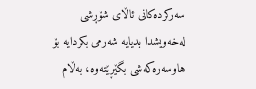سه‌ركرده‌كانی‌ ئاڵای‌ شۆڕشی‌ له‌خه‌ویشدا بدیایه‌ شه‌رمی‌ بكردایه‌ بۆ هاوسه‌ره‌كه‌شی‌ بگێڕێته‌وه‌، به‌ڵام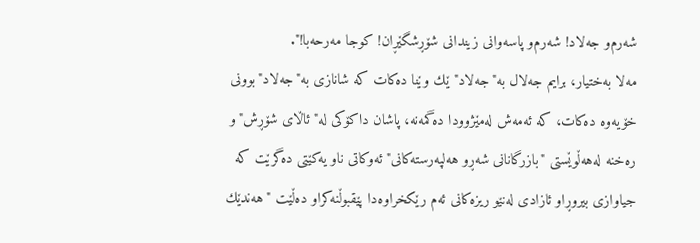شه‌رم‌و جه‌لاد! شه‌رم‌و پاسه‌وانی‌ زیندانی‌ شۆڕشگێڕان! كوجا مه‌رحه‌با!".
مه‌لا به‌ختیار، برایم جه‌لال به‌"جه‌لاد"ێك وێنا ده‌كات كه‌ شانازی‌ به‌"جه‌لاد"بوونی‌ خۆیه‌وه‌ ده‌كات، كه‌ ئه‌مه‌ش له‌مێژوودا ده‌گمه‌نه‌، پاشان داكۆكی‌ له‌"ئاڵای‌ شۆڕش"و ره‌خنه‌ له‌هه‌ڵوێستی‌ "بازرگانانی‌ شه‌ڕ‌و هه‌لپه‌رسته‌كانی‌" ئه‌وكاتی‌ ناو یه‌كێتی‌ ده‌گرێت كه‌ جیاوازی‌ بیروڕا‌و ئازادی‌ له‌نێو ریزه‌كانی‌ ئه‌م رێكخراوه‌دا پێقبوڵنه‌كرا‌و ده‌ڵێت "هه‌ندێك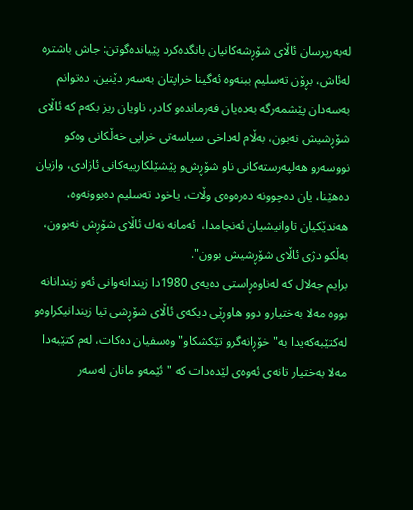له‌به‌رپرسان ئاڵای‌ شۆڕشه‌كانیان بانگده‌كرد پێیانده‌گوتن: جاش باشتره‌ له‌ئاش، بڕۆن ته‌سلیم ببنه‌وه‌ ئه‌گینا خراپتان به‌سه‌ر دێنین. ده‌توانم به‌سه‌دان پێشمه‌رگه‌ به‌ده‌یان فه‌رمانده‌‌و كادر، ناویان ریز بكه‌م كه‌ ئاڵای‌ شۆڕشیش نه‌بون، به‌ڵام له‌داخی‌ سیاسه‌تی‌ خراپی‌ خه‌ڵكانی‌ وه‌كو نووسه‌ر‌و هه‌لپه‌رسته‌كانی‌ ناو شۆڕش‌و پێشێلكارییه‌كانی‌ ئازادی‌، وازیان ده‌هێنا، یان ده‌چوونه‌ ده‌ره‌وه‌ی‌ وڵات، یاخود ته‌سلیم ده‌بوونه‌وه‌، هه‌ندێكیان تاوانیشیان ئه‌نجامدا،  ئه‌مانه‌ نه‌ك ئاڵای‌ شۆڕش نه‌بوون، به‌ڵكو دژی‌ ئاڵای‌ شۆڕشیش بوون".
برایم جه‌لال كه‌ له‌ناوه‌ڕاستی‌ ده‌یه‌ی‌ 1980دا زیندانه‌وانی‌ ئه‌و زیندانانه‌ بووه‌ مه‌لا به‌ختیارو دوو هاوڕێی‌ دیكه‌ی‌ ئاڵای‌ شۆڕشی‌ تیا زیندانیكراوه‌‌و له‌كتێبه‌كه‌یدا به‌"خۆڕانه‌گرو تێكشكاو" وه‌سفیان ده‌كات، له‌م كتێبه‌دا مه‌لا به‌ختیار تانه‌ی‌ ئه‌وه‌ی‌ لێده‌دات كه‌ "ئێمه‌و مانان له‌سه‌ر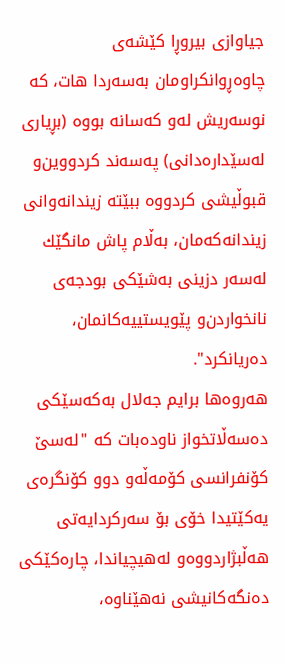جیاوازی‌ بیروڕا كێشه‌ی‌ چاوه‌ڕوانكراومان به‌سه‌ردا هات، كه‌ نوسه‌ریش له‌و كه‌سانه‌ بووه‌ (بڕیاری‌ له‌سێداره‌دانی‌) په‌سه‌ند كردووین‌و قبوڵیشی‌ كردووه‌ ببێته‌ زیندانه‌وانی‌ زیندانه‌كه‌مان، به‌ڵام پاش مانگێك له‌سه‌ر دزینی‌ به‌شێكی‌ بودجه‌ی‌ نانخواردن‌و پێویستییه‌كانمان، ده‌ریانكرد".
هه‌روه‌ها برایم جه‌لال به‌كه‌سێكی‌ ده‌سه‌ڵاتخواز ناوده‌بات كه‌ "له‌سێ‌ كۆنفرانسی‌ كۆمه‌ڵه‌و دوو كۆنگره‌ی‌ یه‌كێتیدا خۆی‌ بۆ سه‌ركردایه‌تی‌ هه‌ڵبژاردووه‌‌و له‌هیچیاندا، چاره‌كێكی‌ ده‌نگه‌كانیشی‌ نه‌هێناوه‌،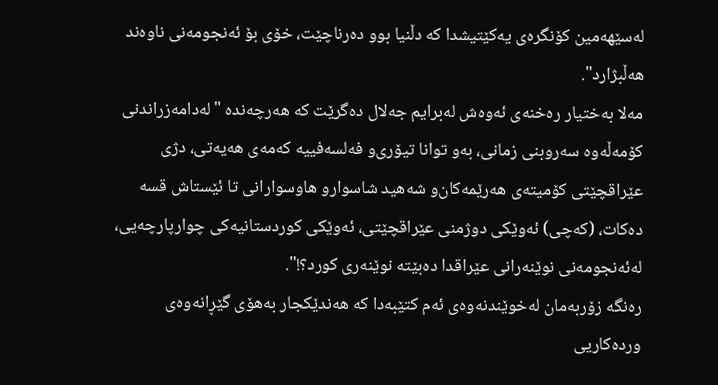له‌سێهه‌مین كۆنگره‌ی‌ یه‌كێتیشدا كه‌ دڵنیا بوو ده‌رناچێت، خۆی‌ بۆ ئه‌نجومه‌نی‌ ناوه‌ند هه‌ڵبژارد".
مه‌لا به‌ختیار ره‌خنه‌ی‌ ئه‌وه‌ش له‌برایم جه‌لال ده‌گرێت كه‌ هه‌رچه‌نده‌ "له‌دامه‌زراندنی‌ كۆمه‌ڵه‌وه‌ سه‌روبنی‌ زمانی‌، به‌و توانا تیۆری‌‌و فه‌لسه‌فییه‌ كه‌مه‌ی‌ هه‌یه‌تی‌، دژی‌ عێراقچێتی‌ كۆمیته‌ی‌ هه‌رێمه‌كان‌و شه‌هید شاسوار‌و هاوسوارانی‌ تا ئێستاش قسه‌ ده‌كات، (كه‌چی‌) ئه‌وێكی‌ دوژمنی‌ عێراقچێتی‌، ئه‌وێكی‌ كوردستانیه‌كی‌ چوارپارچه‌یی‌، له‌ئه‌نجومه‌نی‌ نوێنه‌رانی‌ عێراقدا ده‌بێته‌ نوێنه‌ری‌ كورد؟!".
ره‌نگه‌ زۆربه‌مان له‌خوێندنه‌وه‌ی‌ ئه‌م كتێبه‌دا كه‌ هه‌ندێكجار به‌هۆی‌ گێڕانه‌وه‌ی‌ ورده‌كاریی‌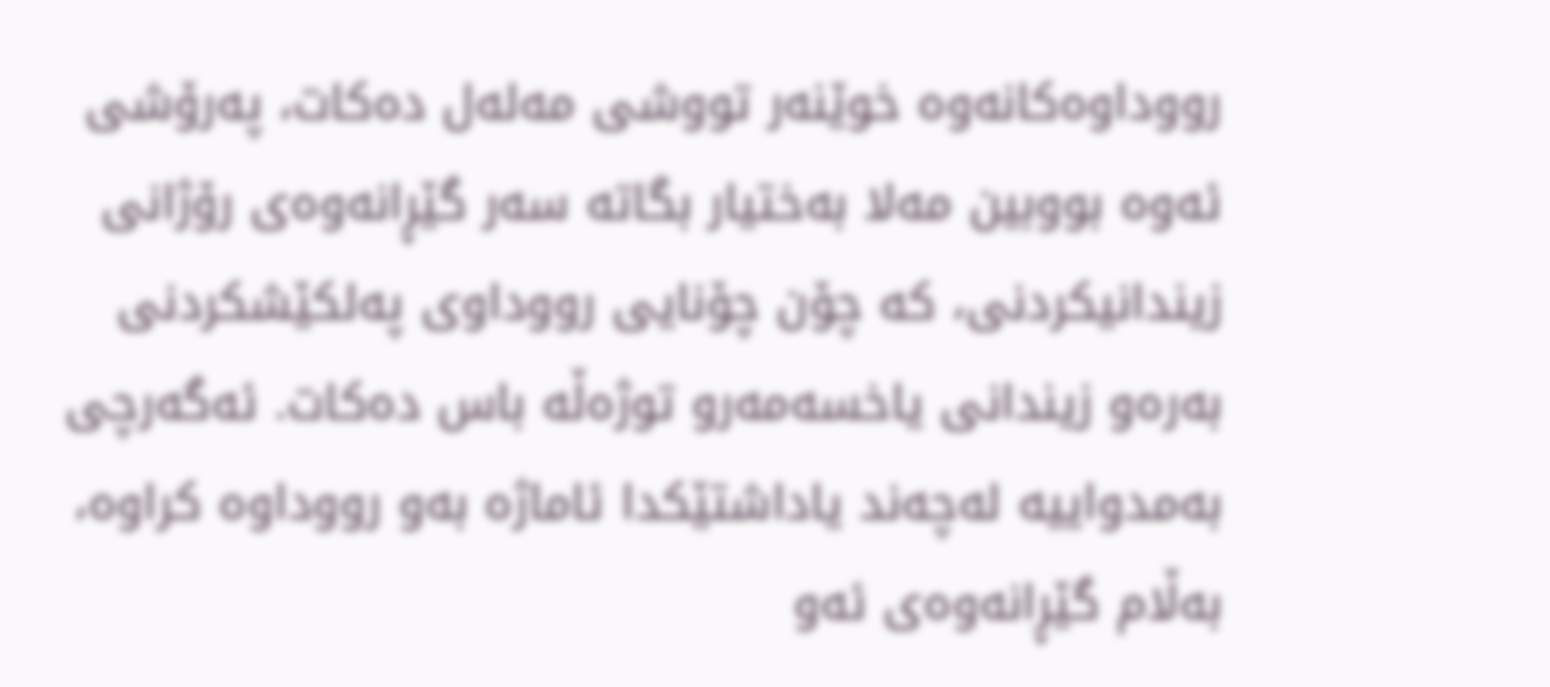رووداوه‌كانه‌وه‌ خوێنه‌ر تووشی‌ مه‌له‌ل ده‌كات، په‌رۆشی‌ ئه‌وه‌ بووبین مه‌لا به‌ختیار بگاته‌ سه‌ر گێڕانه‌وه‌ی‌ رۆژانی‌ زیندانیكردنی‌، كه‌ چۆن چۆنایی‌ رووداوی‌ په‌لكێشكردنی‌ به‌ره‌و زیندانی‌ یاخسه‌مه‌رو توژه‌ڵه‌ باس ده‌كات. ئه‌گه‌رچی‌ به‌مدواییه‌ له‌چه‌ند یاداشتێكدا ئاماژه‌ به‌و رووداوه‌ كراوه‌، به‌ڵام گێڕانه‌وه‌ی‌ ئه‌و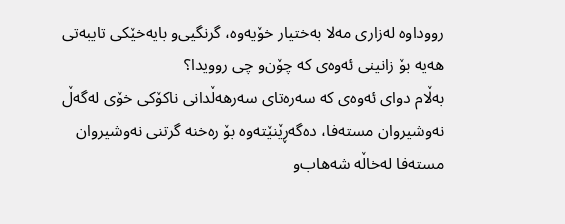رووداوه‌ له‌زاری‌ مه‌لا به‌ختیار خۆیه‌وه‌، گرنگیی‌‌و بایه‌خێكی‌ تایبه‌تی‌ هه‌یه‌ بۆ زانینی‌ ئه‌وه‌ی‌ كه‌ چۆن‌و چی‌ روویدا؟
به‌ڵام دوای‌ ئه‌وه‌ی‌ كه‌ سه‌ره‌تای‌ سه‌رهه‌ڵدانی‌ ناكۆكی‌ خۆی‌ له‌گه‌ڵ‌ نه‌وشیروان مسته‌فا، ده‌گه‌ڕێنێته‌وه‌ بۆ ره‌خنه‌ گرتنی‌ نه‌وشیروان مسته‌فا له‌خاڵه‌ شه‌هاب‌و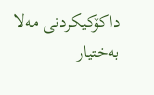داكۆكیكردنی‌ مه‌لا به‌ختیار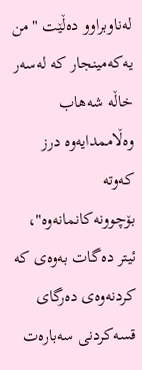له‌ناوبراوو ده‌ڵێت "من یه‌كه‌مینجار كه‌ له‌سه‌ر خاڵه‌ شه‌هاب وه‌ڵاممدایه‌وه‌ درز كه‌وته‌ بۆچوونه‌كانمانه‌وه‌"، ئیتر ده‌گات به‌وه‌ی‌ كه‌ كردنه‌وه‌ی‌ ده‌رگای‌ قسه‌كردنی‌ سه‌باره‌ت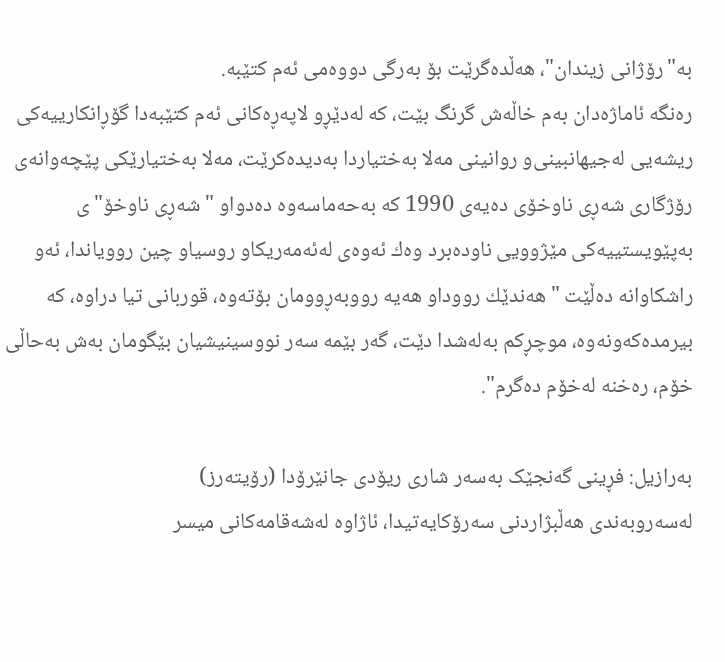به‌"رۆژانی‌ زیندان"، هه‌ڵده‌گرێت بۆ به‌رگی‌ دووه‌می‌ ئه‌م كتێبه‌.
ره‌نگه‌ ئاماژه‌دان به‌م خاڵه‌ش گرنگ بێت، كه‌ له‌دێڕ‌و لاپه‌ڕه‌كانی‌ ئه‌م كتێبه‌دا گۆڕانكارییه‌كی‌ ریشه‌یی‌ له‌جیهانبینی‌‌و روانینی‌ مه‌لا به‌ختیاردا به‌دیده‌كرێت، مه‌لا به‌ختیارێكی‌ پێچه‌وانه‌ی‌ رۆژگاری‌ شه‌ڕی‌ ناوخۆی‌ ده‌یه‌ی‌ 1990 كه‌ به‌حه‌ماسه‌وه‌ ده‌دواو "شه‌ڕی‌ ناوخۆ"ی‌ به‌پێویستییه‌كی‌ مێژوویی‌ ناوده‌برد وه‌ك ئه‌وه‌ی‌ له‌ئه‌مه‌ریكاو روسیا‌و چین روویاندا، ئه‌و راشكاوانه‌ ده‌ڵێت "هه‌ندێك رووداو هه‌یه‌ رووبه‌ڕوومان بۆته‌وه‌، قوربانی‌ تیا دراوه‌، كه‌ بیرمده‌كه‌ونه‌وه‌، موچڕكم به‌له‌شدا دێت، گه‌ر بێمه‌ سه‌ر نووسینیشیان بێگومان به‌ش به‌حاڵی‌ خۆم، ره‌خنه‌ له‌خۆم ده‌گرم".

به‌رازیل: فڕینی گه‌نجێک به‌سه‌ر شاری ریۆدی جانێرۆدا (رۆیته‌رز)
له‌سه‌روبه‌ندی هه‌ڵبژاردنی سه‌رۆکایه‌تیدا، ئاژاوه‌ له‌شه‌قامه‌کانی میسر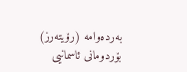به‌رده‌وامه‌ (رۆیته‌رز)
بۆردومانی ئاسمانیی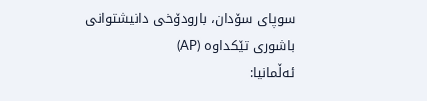سوپای سۆدان، بارودۆخی دانیشتوانی باشوری تێکداوه‌ (AP)
ئه‌ڵمانیا: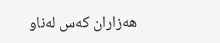هه‌زاران که‌س له‌ناو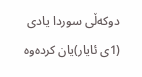دوکه‌ڵی سوردا یادی (1ی ئایار)یان کرده‌وه‌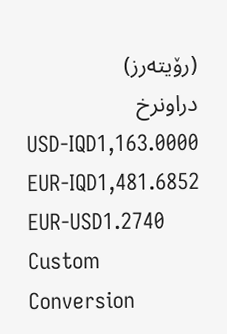(رۆیته‌رز)
دراونرخ
USD-IQD1,163.0000
EUR-IQD1,481.6852
EUR-USD1.2740
Custom Conversion